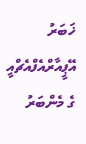ޚަބަރު
އޭޕީއާރްއެފްއެޗްއީ ގެ މެންބަރު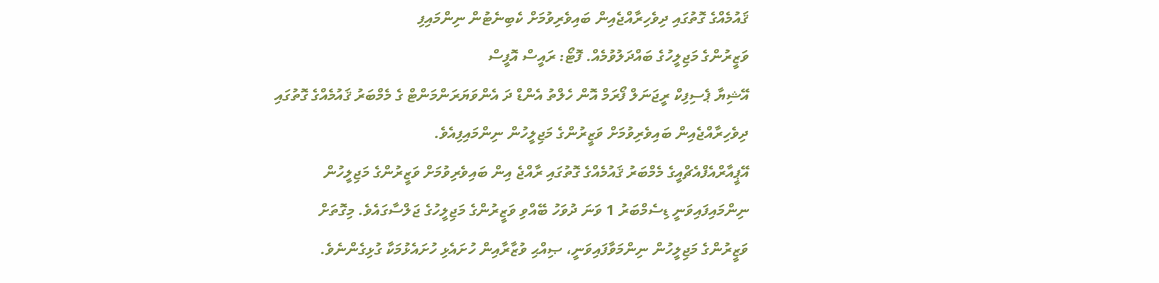ޤައުމެއްގެ ގޮތުގައި ދިވެހިރާއްޖެއިން ބައިވެރިވުމަށް ކެބިނެޓުން ނިންމައިފި
ވަޒީރުންގެ މަޖިލީހުގެ ބައްދަލުވުމެއް. ފޮޓޯ: ރައީސް އޮފީސް
އޭޝިޔާ ޕެސިފިކް ރީޖަނަލް ފޯރަމް އޮން ހެލްތު އެންޑް ދަ އެންވަޔަރަންމަންޓް ގެ މެމްބަރު ޤައުމެއްގެ ގޮތުގައި ދިވެހިރާއްޖެއިން ބައިވެރިވުމަށް ވަޒީރުންގެ މަޖިލީހުން ނިންމައިފިއެވެ.
އޭޕީއާރްއެފްއެޗްއީގެ މެމްބަރު ޤައުމެއްގެ ގޮތުގައި ރާއްޖެ އިން ބައިވެރިވުމަށް ވަޒީރުންގެ މަޖިލީހުން ނިންމައިފައިވަނީ ޑިސެމްބަރު 1 ވަނަ ދުވަހު ބޭއްވި ވަޒީރުންގެ މަޖިލީހުގެ ޖަލްސާގައެވެ. މިގޮތަށް ވަޒީރުންގެ މަޖިލީހުން ނިންމަވާފައިވަނީ، ޞިއްޙި ވުޒާރާއިން ހުށައެޅި ހުށައެޅުމަކާ ގުޅިގެންނެވެ.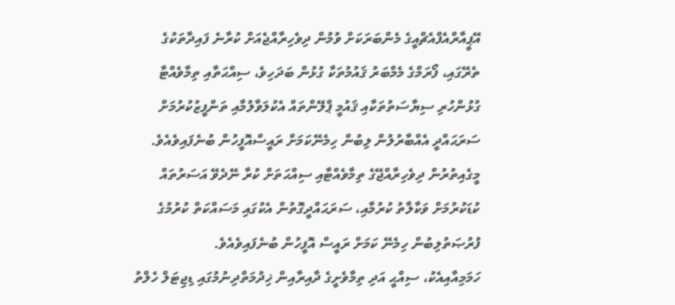އޭޕީއާރްއެފްއެޗްއީގެ މެންބަރަކަށް ވުމުން ދިވެހިރާއްޖެއަށް ކުރާނެ ފައިދާތަކުގެ ތެރޭގައި، ފޯރަމްގެ މެމްބަރު ޤައުމުތަކާ ގުޅުން ބަދަހިވެ، ސިއްޙަތާއި ތިމާވެއްޓާ ގުޅުންހުރި ސިޔާސަތުތަކާއި ޤައުމީ ޕްލޭންތައް އެކުލަވާލުމާއި ތަންފީޒުކުރުމަށް ސަރަޙައްދީ އެއްބާރުލުން ލިބުން ހިމެނޭކަމަށް ރައީސްއޮފީހުން ބުނެފައިވެއެވެ.
މީގެއިތުރުން ދިވެހިރާއްޖޭގެ ތިމާވެއްޓާއި ސިއްޙަތަށް ކުރާ ނޭދެވޭ އަސަރުތައް ކުޑަކުރުމަށް ވަކާލާތު ކުރުމާއި، ސަރަޙައްދީގޮތުން އެކުގައި މަސައްކަތް ކުރުމުގެ ފުރުޞަތުލިބުން ހިމެނޭ ކަމަށް ރައީސް އޮފީހުން ބުނެފައިވެއެވެ.
ހަމަމިއާއިއެކު، ސިއްޙީ އަދި ތިމާވެށީގެ ދާއިރާއިން ޚިދުމަތްދިނުމުގައި ޑިޖިޓަލް ހެލްތު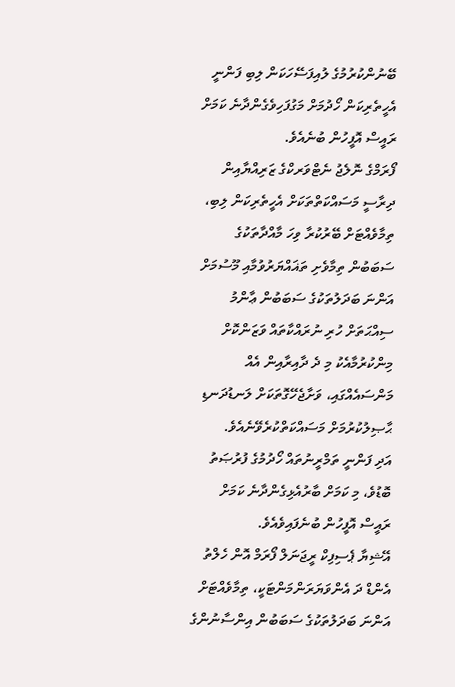ބޭނުންކުރުމުގެ ލުއިފަސޭހަކަން ލިބި ފަންނީ އެހީތެރިކަން ހޯދުމަށް މަގުފަހިވެގެންދާނެ ކަމަށް ރައީސް އޮފީހުން ބުނެއެވެ.
ފޯރަމްގެ ނޮލެޖު ނެޓްވަރކްގެ ޒަރިއްޔާއިން ދިރާސީ މަސައްކަތްތަކަށް އެހީތެރިކަން ލިބި، ތިމާވެއްޓަށް ބޭރުކުރާ ވިހަ މާއްދާތަކުގެ ސަބަބުން ތިމާވެށި ތަޣައްޔަރުވުމާއި މޫސުމަށް އަންނަ ބަދަލުތަކުގެ ސަބަބުން ޢާންމު ސިއްޙަތަށް ހުރި ނުރައްކާތައް ވަޒަންކޮށް މިންކުރުމާއެކު މި ދެ ދާއިރާއިން އެއް މަންސައެއްގައި، ވަށާޖެހޭގޮތަކަށް ލަނޑުދަނޑި ޙާޞިލުކުރުމަށް މަސައްކަތްކުރެވޭނެއެވެ.
އަދި ފަންނީ ތަމްރީނުތައް ހޯދުމުގެ ފުރުޞަތު ބޮޑުވެ، މި ކަމަށް ބާރުއެޅިގެންދާނެ ކަމަށް ރައީސް އޮފީހުން ބުނެފައިވެއެވެ.
އޭޝިޔާ ޕެސިފިކް ރީޖަނަލް ފޯރަމް އޮން ހެލްތު އެންޑް ދަ އެންވަޔަރަންމަންޓަކީ، ތިމާވެއްޓަށް އަންނަ ބަދަލުތަކުގެ ސަބަބުން އިންސާނުންގެ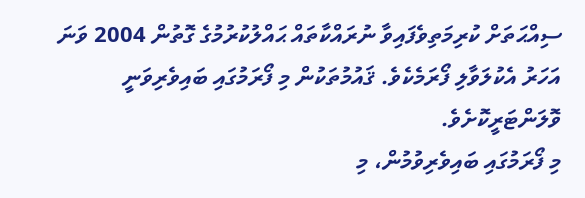ސިއްޙަތަށް ކުރިމަތިވެފައިވާ ނުރައްކާތައް ޙައްލުކުރުމުގެ ގޮތުން 2004 ވަނަ އަހަރު އެކުލަވާލި ފޯރަމެކެވެ. ޤައުމުތަކުން މި ފޯރަމުގައި ބައިވެރިވަނީ ވޮލަންޓަރީކޮށެވެ.
މި ފޯރަމުގައި ބައިވެރިވުމުން، މި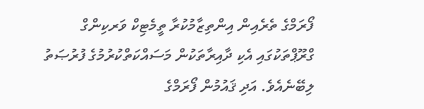ފޯރަމްގެ ތެރެއިން އިންތިޒާމުކުރާ ތީމެޓިކް ވަރކިންގް ގްރޫޕްތަކުގައި އެކި ދާއިރާތަކުން މަސައްކަތްކުރުމުގެ ފުރުޞަތު ލިބޭނެއެވެ. އަދި ޤައުމުން ފޯރަމްގެ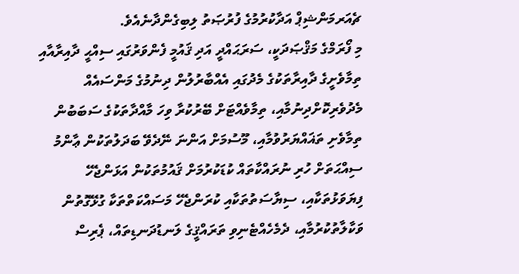ޗެއަރމަންޝިޕް އަދާކުރުމުގެ ފުރުޞަތު ލިބިގެންދާނެއެވެ.
މި ފޯރަމްގެ މަޤްޞަދަކީ، ސަރަޙައްދީ އަދި ޤައުމީ ފެންވަރުގައި ސިއްޙީ ދާއިރާއާއި ތިމާވެށީގެ ދާއިރާތަކުގެ މެދުގައި އެއްބާރުލުން ދިނުމުގެ މަންސައެއް މެދުވެރިކޮށްދިނުމާއި، ތިމާވެއްޓަށް ބޭރުކުރާ ވިހަ މާއްދާތަކުގެ ސަބަބުން ތިމާވެށި ތަޣައްޔަރުވުމާއި، މޫސުމަށް އަންނަ ނޭދެވޭ ބަދަލުތަކުން ޢާންމު ސިއްޙަތަށް ހުރި ނުރައްކާތައް ކުޑަކުރުމަށް ޤައުމުތަކުން އަޅަންޖެހޭ ފިޔަވަޅުތަކާއި، ސިޔާސަތުތަކާއި ކުރަންޖެހޭ މަސައްކަތްތަކާ ގުޅޭގޮތުން ވަކާލާތުކުރުމާއި، ދެމެހެއްޓެނިވި ތަރައްޤީގެ ލަނޑުދަނޑިތައް، ޕެރިސް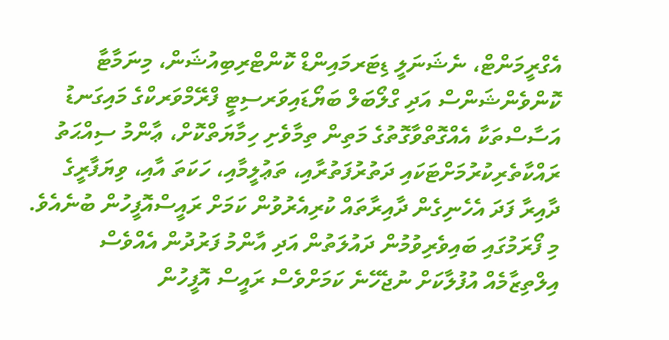އެގްރީމަންޓް، ނެޝަނަލީ ޑިޓަރމައިންޑް ކޮންޓްރިބިއުޝަން، މިނަމާޓާ ކޮންވެންޝަންސް އަދި ގްލޯބަލް ބަޔޯޑައިވަރސިޓީ ފްރޭމްވަރކްގެ މައިގަނޑު އަސާސްތަކާ އެއްގޮތްވާގޮތުގެ މަތިން ތިމާވެށި ހިމާޔަތްކޮށް، ޢާންމު ސިއްޙަތު ރައްކާތެރިކުރުމަށްޓަކައި ދަތުރުފަތުރާއި، ތަޢުލީމާއި، ހަކަތަ އާއި، ވިޔަފާރީގެ ދާއިރާ ފަދަ އެހެނިގެން ދާއިރާތައް ކުރިއެރުވުން ކަމަށް ރައީސްއޮފީހުން ބުނެއެވެ.
މި ފޯރަމުގައި ބައިވެރިވުމުން ދައުލަތުން އަދި އާންމު ފަރުދުން އެއްވެސް އިލްތިޒާމެއް އުފުލާކަށް ނުޖެހޭނެ ކަމަށްވެސް ރައީސް އޮފީހުން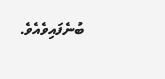ބުނެފައިވެއެވެ.